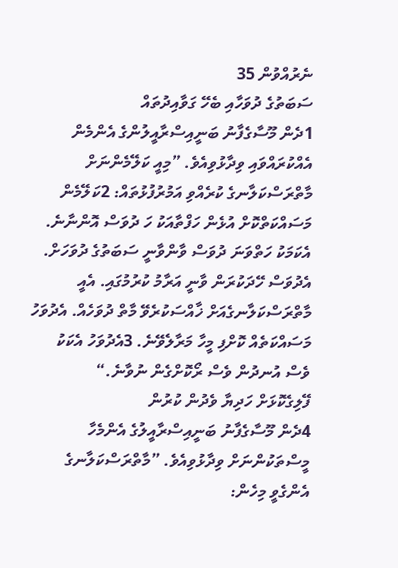ނެރުއްވުން 35
ސަބަތުގެ ދުވަހާއި ބެހޭ ގަވާއިދުތައް
1ދެން މޫސާގެފާނު ބަނީއިސްރާއީލުންގެ އެންމެން އެއްކުރައްވައި ވިދާޅުވިއެވެ. ”މިއީ ކަލޭމެންނަށް މާތްރަސްކަލާނގެ ކުރެއްވި އަމުރުފުޅުތައް: 2ކަލޭމެން މަސައްކަތްކޮށް އުޅެން ހަފްތާއަކު ހަ ދުވަސް އޮންނާނެ. އެކަމަކު ހަތްވަނަ ދުވަސް ވާންވާނީ ސަބަތުގެ ދުވަހަށް. އެދުވަސް ހޭދަކުރަން ވާނީ އަރާމު ކުރުމުގައި. އެއީ މާތްރަސްކަލާނގެއަށް ޚާއްސަކުރެވޭ މާތް ދުވަހެއް. އެދުވަހު މަސައްކަތެއް ކޮށްފި މީހާ މަރާލެވޭނެ. 3އެދުވަހު އެކަކު ވެސް އުނދުން ވެސް ރޯކޮށްގެން ނުވާނެ.“
ފޭލިގެކޮޅަށް ހަދިޔާ ވެދުން ކުރުން
4ދެން މޫސާގެފާނު ބަނީއިސްރާއީލުގެ އެންމެހާ މީސްތަކުންނަށް ވިދާޅުވިއެވެ. ”މާތްރަސްކަލާނގެ އެންގެވީ މިހެން: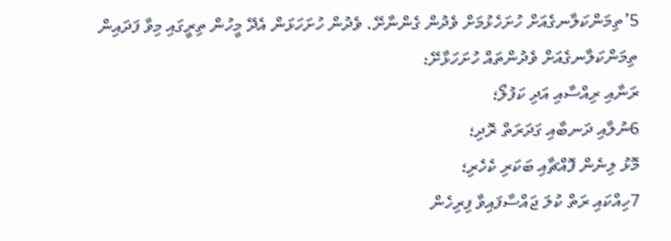5’ތިމަންކަލާނގެއަށް ހުށަހެޅުމަށް ވެދުން ގެންނާށޭ. ވެދުން ހުށަހަޅަން އެދޭ މީހުން ތިރީގައި މިވާ ފަދައިން ތިމަންކަލާނގެއަށް ވެދުންތައް ހުށަހަޅާށޭ:
ރަނާއި ރިއްސާއި އަދި ކަފުލޯ؛
6ނުލާއި ދަނބާއި ގަދަރަތް ރޮދި؛
މޮޅު ލިނެން ފޮއްޗާއި ބަކަރި ކެހެރި؛
7ހިއްކައި ރަތް ކުލަ ޖައްސާފައިވާ ފިރިހެން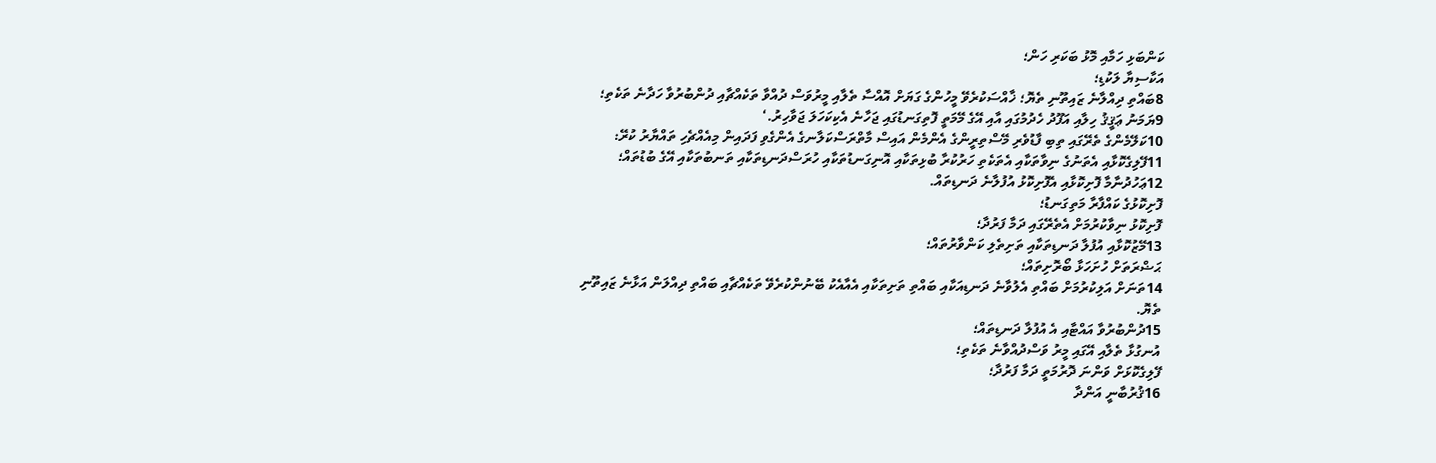ކަންބަޅި ހަމާއި މޮޅު ބަކަރި ހަން؛
އަކާސިޔާ ލަކުޑި؛
8ބައްތި ދިއްލާނެ ޒައިތޫނި ތެޔޮ؛ ޚާއްސަކުރެވޭ މީހުންގެ ގަޔަށް އޮއްސާ ތެލާއި މީރުވަސް ދުއްވާ ތަކެއްޗާއި ދުންބުރުވާ ހަދާނެ ތަކެތި؛
9ޔަމަނު ޢަޤީޤު ހިލާއި އަފޫދު ހެދުމުގައި އާއި އޭގެ މޭމަތީ ފޮތިގަނޑުގައި ޖަހާނެ އެކިކަހަލަ ޖަވާހިރު.‘
10ކަލޭމެންގެ ތެރޭގައި ތިބި ފާޑުވެރި މޭސްތިރީންގެ އެންމެން އައިސް މާތްރަސްކަލާނގެ އެންގެވި ފަދައިން މިއެއްޗެހި ތައްޔާރު ކުރޭ:
11ފޭލިގެކޮޅާއި އެތަނުގެ ނިވާތަކާއި އެތަކެތި ހަރުކުރާ ބުޅިތަކާއި އޮނިގަނޑުތަކާއި ހުރަސްދަނޑިތަކާއި ތަނބުތަކާއި އޭގެ ބުޑުތައް؛
12ޢަހުދުނާމާ ފޮށިކޮޅާއި އެފޮށިކޮޅު އުފުލާނެ ދަނޑިތައް.
ފޮށިކޮޅުގެ ކައްފާރާ މަތިގަނޑު؛
ފޮށިކޮޅު ނިވާކުރުމަށް އެތެރޭގައި ދަމާ ފަރުދާ؛
13މޭޒުކޮޅާއި އުފުލާ ދަނޑިތަކާއި ތަށިތެލި ކަންވާރުތައް؛
ޙަޟްރަތަށް ހުށަހަޅާ ބޯރޮށިތައް؛
14ތަނަށް އަލިކުރުމަށް ބައްތި އެލުވާނެ ދަނޑިއަކާއި ބައްތި ތަށިތަކާއި އެއާއެކު ބޭނުންކުރެވޭ ތަކެއްޗާއި ބައްތި ދިއްލަން އަޅާނެ ޒައިތޫނި ތެޔޮ.
15ދުންބުރުވާ އައްޓާއި އެ އުފުލާ ދަނޑިތައް؛
އުނގުޅާ ތެލާއި އޭގައި މީރު ވަސްދުއްވާނެ ތަކެތި؛
ފޭލިގެކޮޅަށް ވަންނަ ދޮރުމަތީ ދަމާ ފަރުދާ؛
16ޤުރުބާނީ އަންދާ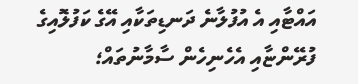އައްޓާއި އެ އުފުލާނެ ދަނޑިތަކާއި އޭގެ ކަފުލޮއިގެ ފުރޭންޏާއި އެހެނިހެން ސާމާނުތައް؛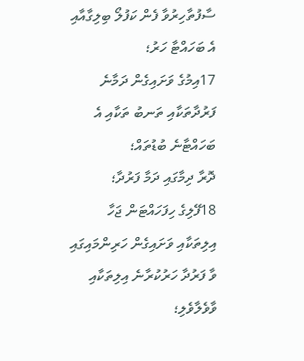ސާފުތާހިރުވާ ފެން ކަފުލޯ ބިލިގާއާއި އެ ބަހައްޓާ ހަރު؛
17އިމުގެ ވަށައިގެން ދަމާނެ ފަރުދާތަކާއި ތަނބު ތަކާއި އެ ބަހައްޓާނެ ބުޑުތައް؛
ދޮރާ ދިމާގައި ދަމާ ފަރުދާ؛
18ފޭލިގެ ހިފަހައްޓަން ޖަހާ އިލިތަކާއި ވަށައިގެން ހަރިންމައިގައި ވާ ފަރުދާ ހަރުކުރާނެ އިލިތަކާއި ވާވެލާވެލި؛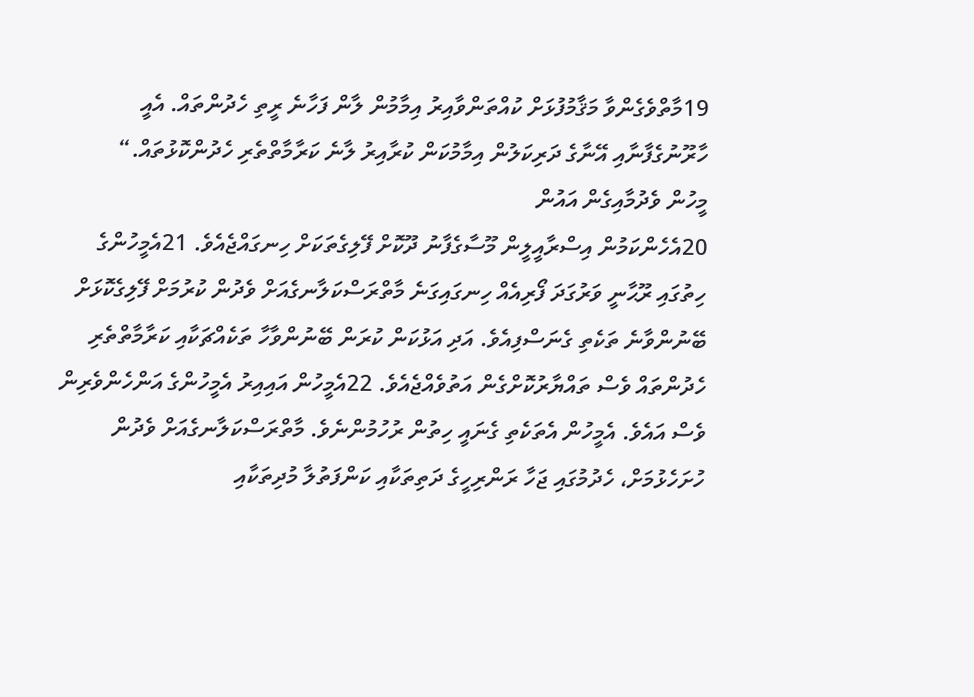19މާތްވެގެންވާ މަޤާމުފުޅަށް ކުއްތަންވާއިރު އިމާމުން ލާން ފަހާނެ ރީތި ހެދުންތައް. އެއީ ހާރޫނުގެފާނާއި އޭނާގެ ދަރިކަލުން އިމާމުކަން ކުރާއިރު ލާނެ ކަރާމާތްތެރި ހެދުންކޮޅުތައް.“
މީހުން ވެދުމާއިގެން އައުން
20އެހެންކަމުން އިސްރާއީލީން މޫސާގެފާނު ދޫކޮށް ފޭލިގެތަކަށް ހިނގައްޖެއެވެ. 21އެމީހުންގެ ހިތުގައި ރޫޙާނީ ވަރުގަދަ ފޯރިއެއް ހިނގައިގަނެ މާތްރަސްކަލާނގެއަށް ވެދުން ކުރުމަށް ފޭލިގެކޮޅަށް ބޭނުންވާނެ ތަކެތި ގެނަސްފިއެވެ. އަދި އަޅުކަން ކުރަން ބޭނުންވާހާ ތަކެއްޗަކާއި ކަރާމާތްތެރި ހެދުންތައް ވެސް ތައްޔާރުކޮށްގެން އަތުވެއްޖެއެވެ. 22އެމީހުން އައިއިރު އެމީހުންގެ އަންހެންވެރިން ވެސް އައެވެ. އެމީހުން އެތަކެތި ގެނައީ ހިތުން ރުހުމުންނެވެ. މާތްރަސްކަލާނގެއަށް ވެދުން ހުށަހެޅުމަށް، ހެދުމުގައި ޖަހާ ރަންރިހީގެ ދަތިތަކާއި ކަންފަތުލާ މުދިތަކާއި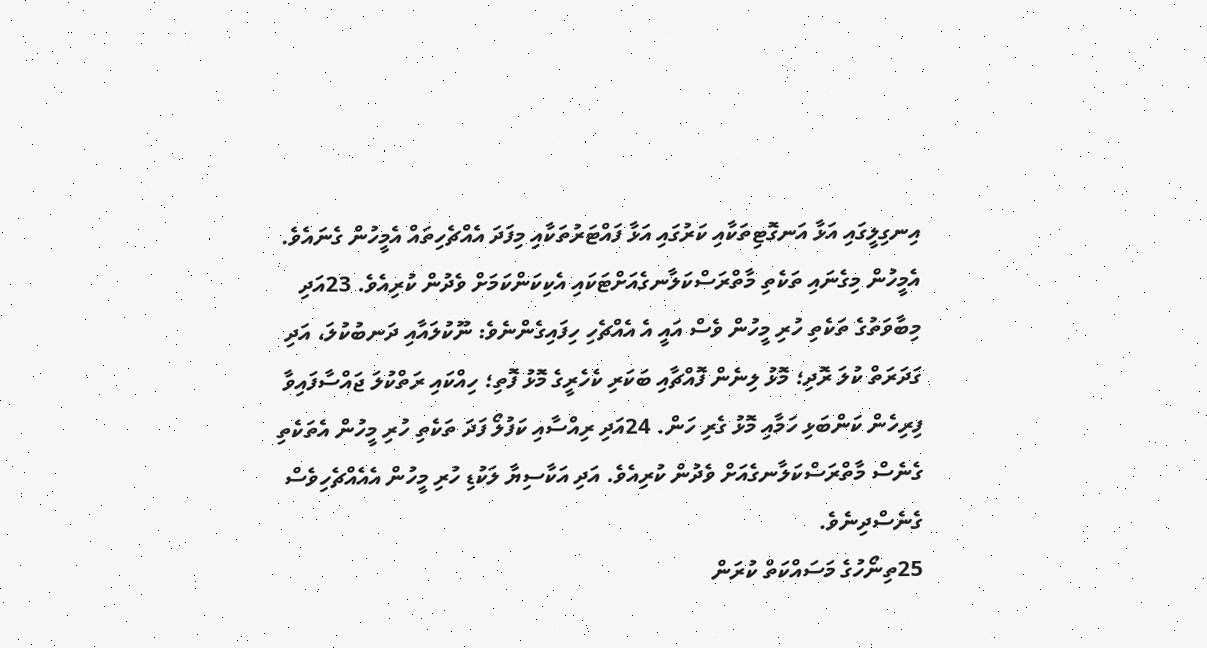އިނގިލީގައި އަޅާ އަނގޮޓިތަކާއި ކަރުގައި އަޅާ ފައްޓަރުތަކާއި މިފަދަ އެއްޗެހިތައް އެމީހުން ގެނައެވެ. އެމީހުން މިގެނައި ތަކެތި މާތްރަސްކަލާނގެއަށްޓަކައި އެކިކަންކަމަށް ވެދުން ކުރިއެވެ. 23އަދި މިބާވަތުގެ ތަކެތި ހުރި މީހުން ވެސް އައީ އެ އެއްޗެހި ހިފައިގެންނެވެ: ނޫކުލައާއި ދަނބުކުލަ، އަދި ގަދަރަތް ކުލަ ރޮދި؛ މޮޅު ލިނެން ފޮއްޗާއި ބަކަރި ކެހެރީގެ މޮޅު ފޮތި؛ ހިއްކައި ރަތްކުލަ ޖައްސާފައިވާ ފިރިހެން ކަންބަޅި ހަމާއި މޮޅު ގެރި ހަން. 24އަދި ރިއްސާއި ކަފުލޯ ފަދަ ތަކެތި ހުރި މީހުން އެތަކެތި ގެނެސް މާތްރަސްކަލާނގެއަށް ވެދުން ކުރިއެވެ. އަދި އަކާސިޔާ ލަކުޑި ހުރި މީހުން އެއެއްޗެހިވެސް ގެނެސްދިނެވެ.
25ތިނޯހުގެ މަސައްކަތް ކުރަން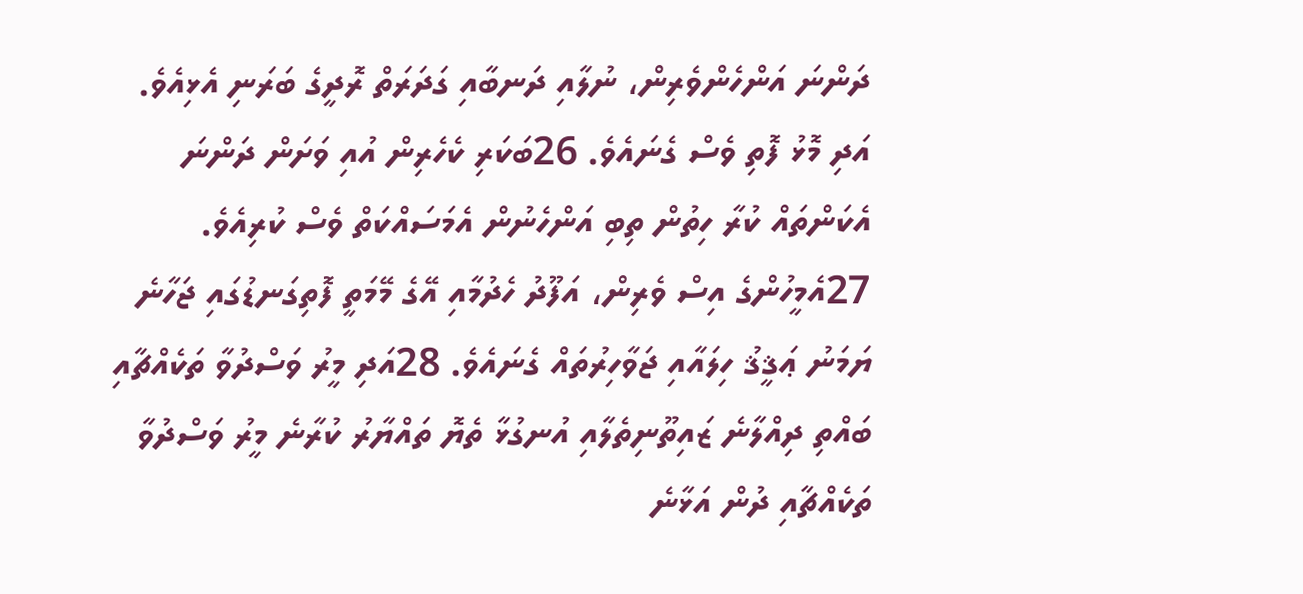ދަންނަ އަންހެންވެރިން، ނުލާއި ދަނބާއި ގަދަރަތް ރޮދީގެ ބަރަނި އެޅިއެވެ. އަދި މޮޅު ފޮތި ވެސް ގެނައެވެ. 26ބަކަރި ކެހެރިން އުއި ވަށަން ދަންނަ އެކަންތައް ކުރާ ހިތުން ތިބި އަންހެނުން އެމަސައްކަތް ވެސް ކުރިއެވެ. 27އެމީހުންގެ އިސް ވެރިން، އަފޫދު ހެދުމާއި އޭގެ މޭމަތީ ފޮތިގަނޑުގައި ޖަހާނެ ޔަމަނު ޢަޤީޤު ހިލައާއި ޖަވާހިރުތައް ގެނައެވެ. 28އަދި މީރު ވަސްދުވާ ތަކެއްޗާއި ބައްތި ދިއްލާނެ ޒައިތޫނިތެލާއި އުނގުޅާ ތެޔޮ ތައްޔާރު ކުރާނެ މީރު ވަސްދުވާ ތަކެއްޗާއި ދުން އަޅާނެ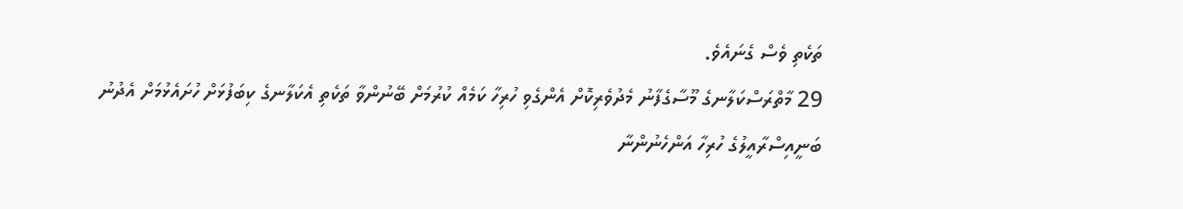ތަކެތި ވެސް ގެނައެވެ.
29 މާތްރަސްކަލާނގެ މޫސާގެފާނު މެދުވެރިކޮށް އެންގެވި ހުރިހާ ކަމެއް ކުރުމަށް ބޭނުންވާ ތަކެތި އެކަލާނގެ ކިބަފުޅަށް ހުށައެޅުމަށް އެދުނު ބަނީއިސްރާއީލުގެ ހުރިހާ އަންހެނުންނާ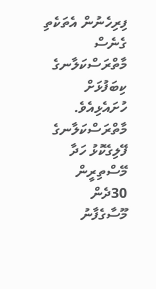ފިރިހެނުން އެތަކެތި ގެނެސް މާތްރަސްކަލާނގެ ކިބަފުޅަށް ހުށައެޅިއެވެ.
މާތްރަސްކަލާނގެ ފޭލިގެކޮޅު ހަދާ މޭސްތިރީން
30ދެން މޫސާގެފާނު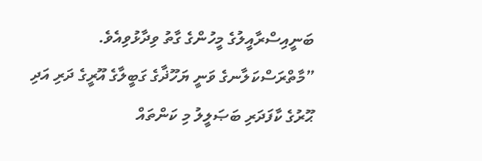ބަނީއިސްރާއީލުގެ މީހުންގެ ގާތު ވިދާޅުވިއެވެ. ”މާތްރަސްކަލާނގެ ވަނީ ޔަހޫޛާގެ ގަބީލާގެ އޫރީގެ ދަރި އަދި ޙޫރުގެ ކާފަދަރި ބަޞަލީލު މި ކަންތައް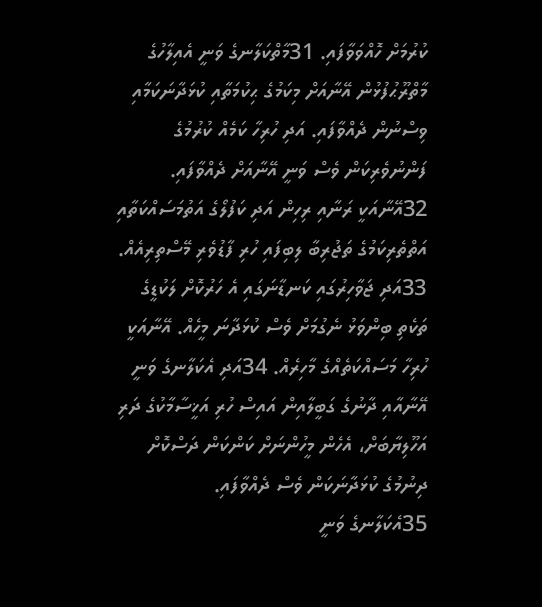ކުރުމަށް ހޮއްވަވާފައި. 31މާތްކަލާނގެ ވަނީ އެއިލާހުގެ މާތްރޫޙުފުޅުން އޭނާއަށް މިކަމުގެ ޙިކުމަތާއި ކުޅަދާނަކަމާއި ވިސްނުން ދެއްވާފައި. އަދި ހުރިހާ ކަމެއް ކުރުމުގެ ފަންނުވެރިކަން ވެސް ވަނީ އޭނާއަށް ދެއްވާފައި. 32އޭނާއަކީ ރަނާއި ރިހިން އަދި ކަފުލޯގެ އަތުމަސައްކަތާއި އަތްތެރިކަމުގެ ތަޖުރިބާ ލިބިފައި ހުރި ފާޑުވެރި މޭސްތިރިއެއް. 33އަދި ޖަވާހިރުގައި ކަނޑާނަގައި އެ ހަރުކޮށް ލަކުޑީގެ ތަކެތި ބިންވަޅު ނެގުމަށް ވެސް ކުޅަދާނަ މީހެއް. އޭނާއަކީ ހުރިހާ މަސައްކަތެއްގެ މާހިރެއް. 34އަދި އެކަލާނގެ ވަނީ އޭނާއާއި ދާނުގެ ގަބީލާއިން އައިސް ހުރި އަޚީސާމާކުގެ ދަރި އަހޫލިޔާބަށް، އެހެން މީހުންނަށް ކަންކަން ދަސްކޮށް ދިނުމުގެ ކުޅަދާނަކަން ވެސް ދެއްވާފައި.
35އެކަލާނގެ ވަނީ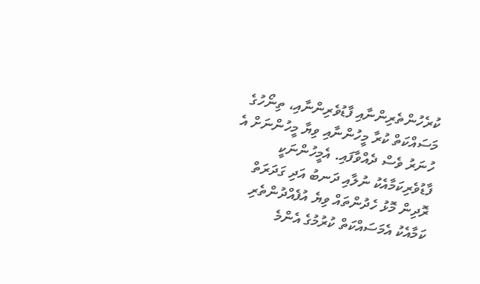ކުރެހުންތެރިންނާއި ފާޑުވެރިންނާއި، ތިނޯހުގެ މަސައްކަތް ކުރާ މީހުންނާއި ވިޔާ މީހުންނަށް އެ ހުނަރު ވެސް ދެއްވާފައި. އެމީހުންނަކީ ފާޑުވެރިކަމާއެކު ނުލާއި ދަނބު އަދި ގަދަރަތް ރޮދިން މޮޅު ހެދުންތައް ވިޔެ އުފެއްދުންތެރި ކަމާއެކު އެމަސައްކަތް ކުރުމުގެ އެންމެ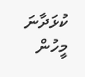ކުޅަދާނަ މީހުން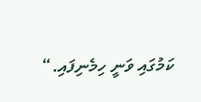ކަމުގައި ވަނީ ހިމެނިފައި.“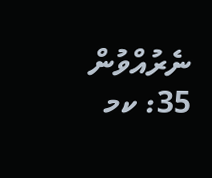ނެރުއްވުން 35: ކމ